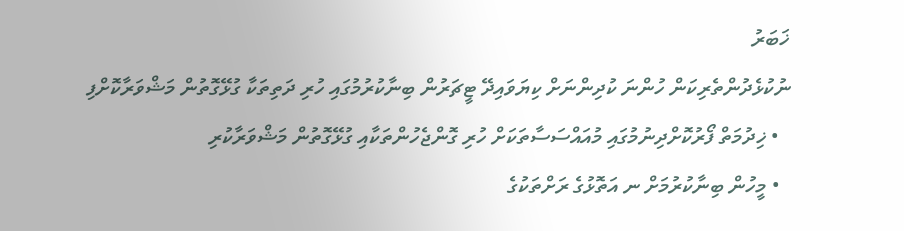ޚަބަރު
ނުކުޅެދުންތެރިކަން ހުންނަ ކުދިންނަށް ކިޔަވައިދޭ ޓީޗަރުން ބިނާކުރުމުގައި ހުރި ދަތިތަކާ ގުޅޭގޮތުން މަޝްވަރާކޮށްފި
  • ޚިދުމަތް ފޯރުކޮށްދިނުމުގައި މުއައްސަސާތަކަށް ހުރި ގޮންޖެހުންތަކާއި ގުޅޭގޮތުން މަޝްވަރާކުރި
  • މީހުން ބިނާކުރުމަށް ނ އަތޮޅުގެ ރަށްތަކުގެ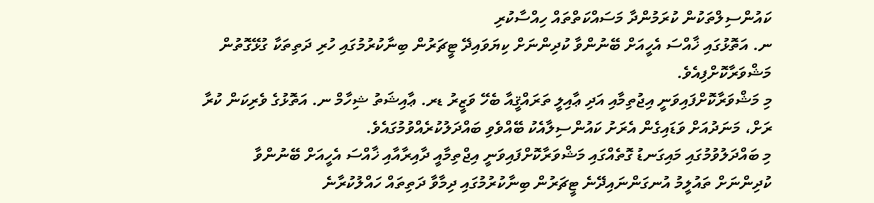ކައުންސިލްތަކުން ކުރަމުންދާ މަސައްކަތްތައް ހިއްސާކުރި
ނ. އަތޮޅުގައި ޚާއްސަ އެހީއަށް ބޭނުންވާ ކުދިންނަށް ކިޔަވައިދޭ ޓީޗަރުން ބިނާކުރުމުގައި ހުރި ދަތިތަކާ ގުޅޭގޮތުން މަޝްވަރާކޮށްފިއެވެ.
މި މަޝްވަރާކޮށްފައިވަނީ އިޖުތިމާއި އަދި ޢާއިލީ ތަރައްޤީއާ ބެހޭ ވަޒީރު ޑރ. ޢާއިޝަތު ޝިހާމް ނ. އަތޮޅުގެ ވެރިކަން ކުރާ ރަށް، މަނަދުއަށް ވަޑައިގެން އެރަށު ކައުންސިލާއެކު ބޭއްވެވި ބައްދަލުކުރެއްވުމުގައެވެ.
މި ބައްދަލުވުމުގައި މައިގަނޑު ގޮތެއްގައި މަޝްވަރާކޮށްފައިވަނީ އިޖްތިމާއީ ދާއިރާއާއި ޚާއްސަ އެހީއަށް ބޭނުންވާ ކުދިންނަށް ތައުލީމު އުނގަންނައިދޭނެ ޓީޗަރުން ބިނާކުރުމުގައި ދިމާވާ ދަތިތައް ހައްލުކުރާނެ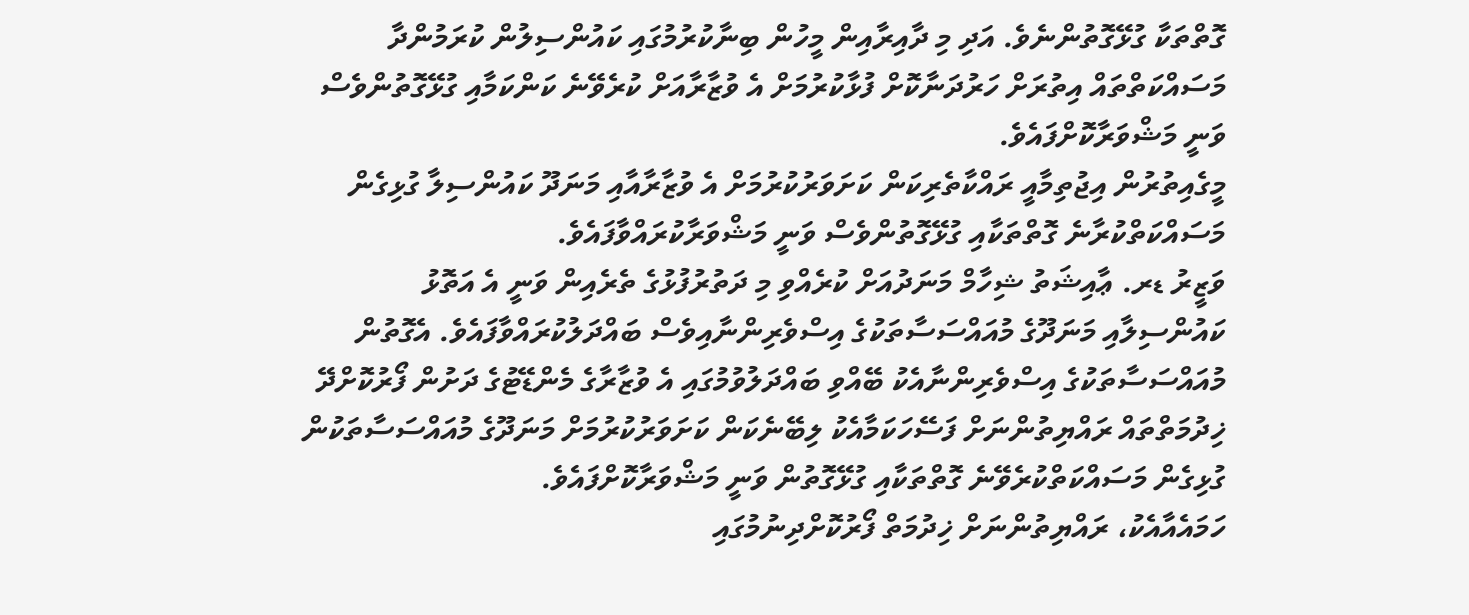ގޮތްތަކާ ގުޅޭގޮތުންނެވެ. އަދި މި ދާއިރާއިން މީހުން ބިނާކުރުމުގައި ކައުންސިލުން ކުރަމުންދާ މަސައްކަތްތައް އިތުރަށް ހަރުދަނާކޮށް ފުޅާކުރުމަށް އެ ވުޒާރާއަށް ކުރެވޭނެ ކަންކަމާއި ގުޅޭގޮތުންވެސް ވަނީ މަޝްވަރާކޮށްފައެވެ.
މީގެއިތުރުން އިޖުތިމާއީ ރައްކާތެރިކަން ކަށަވަރުކުރުމަށް އެ ވުޒާރާއާއި މަނަދޫ ކައުންސިލާ ގުޅިގެން މަސައްކަތްކުރާނެ ގޮތްތަކާއި ގުޅޭގޮތުންވެސް ވަނީ މަޝްވަރާކުރައްވާފައެވެ.
ވަޒީރު ޑރ. ޢާއިޝަތު ޝިހާމް މަނަދުއަށް ކުރެއްވި މި ދަތުރުފުޅުގެ ތެރެއިން ވަނީ އެ އަތޮޅު ކައުންސިލާއި މަނަދޫގެ މުއައްސަސާތަކުގެ އިސްވެރިންނާއިވެސް ބައްދަލުކުރައްވާފައެވެ. އެގޮތުން މުއައްސަސާތަކުގެ އިސްވެރިންނާއެކު ބޭއްވި ބައްދަލުވުމުގައި އެ ވުޒާރާގެ މެންޑޭޓުގެ ދަށުން ފޯރުކޮށްދޭ ޚިދުމަތްތައް ރައްޔިތުންނަށް ފަސޭހަކަމާއެކު ލިބޭނެކަން ކަށަވަރުކުރުމަށް މަނަދޫގެ މުއައްސަސާތަކުން ގުޅިގެން މަސައްކަތްކުރެވޭނެ ގޮތްތަކާއި ގުޅޭގޮތުން ވަނީ މަޝްވަރާކޮށްފައެވެ.
ހަމައެއާއެކު، ރައްޔިތުންނަށް ޚިދުމަތް ފޯރުކޮށްދިނުމުގައި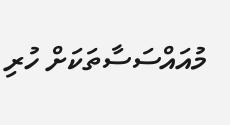މުއައްސަސާތަކަށް ހުރި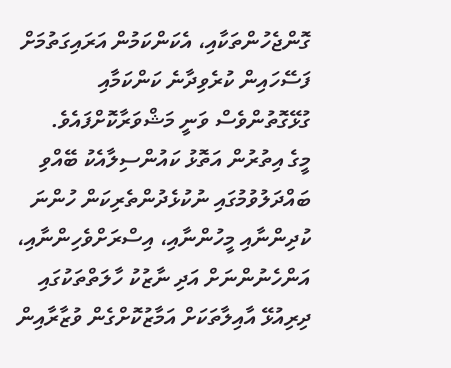ގޮންޖެހުންތަކާއި، އެކަންކަމުން އަރައިގަތުމަށް ފަސޭހައިން ކުރެވިދާނެ ކަންކަމާއި ގުޅޭގޮތުންވެސް ވަނީ މަޝްވަރާކޮށްފައެވެ.
މީގެ އިތުރުން އަތޮޅު ކައުންސިލާއެކު ބޭއްވި ބައްދަލުވުމުގައި ނުކުޅެދުންތެރިކަން ހުންނަ ކުދިންނާއި މީހުންނާއި، އިސްރަށްވެހިންނާއި، އަންހެނުންނަށް އަދި ނާޒުކު ހާލަތްތަކުގައި ދިރިއުޅޭ އާއިލާތަކަށް އަމާޒުކޮށްގެން ވުޒާރާއިން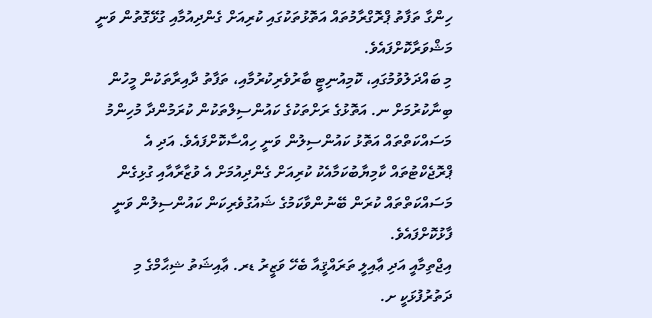ހިންގާ ތަފާތު ޕްރޮގްރާމުތައް އަތޮޅުތަކުގައި ކުރިއަށް ގެންދިއުމާއި ގުޅޭގޮތުން ވަނީ މަޝްވަރާކޮށްފައެވެ.
މި ބައްދަލުވުމުގައި، ކޮމިއުނިޓީ ބާރުވެރިކުރުމާއި، ތަފާތު ދާއިރާތަކުން މީހުން ބިނާކުރުމަށް ނ. އަތޮޅުގެ ރަށްތަކުގެ ކައުންސިލްތަކުން ކުރަމުންދާ މުހިންމު މަސައްކަތްތައް އަތޮޅު ކައުންސިލުން ވަނީ ހިއްސާކޮށްފައެވެ. އަދި އެ ޕްރޮޖެކްޓުތައް ކާމިޔާބުކަމާއެކު ކުރިއަށް ގެންދިއުމަށް އެ ވުޒާރާއާއި ގުޅިގެން މަސައްކަތްތައް ކުރަން ބޭނުންވާކަމުގެ ޝައުގުވެރިކަން ކައުންސިލުން ވަނީ ފާޅުކޮށްފައެވެ.
އިޖްތިމާއީ އަދި ޢާއިލީ ތަރައްޤީއާ ބެހޭ ވަޒީރު ޑރ. ޢާއިޝަތު ޝިޙާމްގެ މި ދަތުރުފުޅަކީ ށ.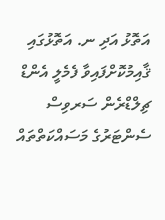އަތޮޅު އަދި ނ. އަތޮޅުގައި ޤާއިމުކޮށްފައިވާ ފެމެލީ އެންޑް ޗިލްޑްރެން ސަރވިސް ސެންޓަރުގެ މަސައްކަތްތައް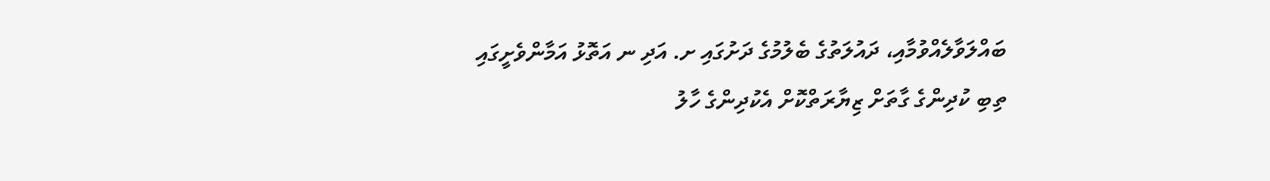ބައްލަވާލެއްވުމާއި، ދައުލަތުގެ ބެލުމުގެ ދަށުގައި ށ. އަދި ނ އަތޮޅު އަމާންވެށީގައި ތިބި ކުދިންގެ ގާތަށް ޒިޔާރަތްކޮށް އެކުދިންގެ ހާލު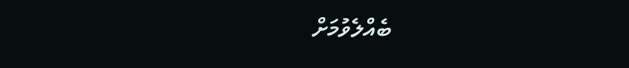ބެއްލެވުމަށް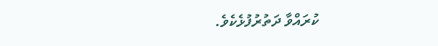ކުރައްވާ ދަތުރުފުޅެކެވެ.